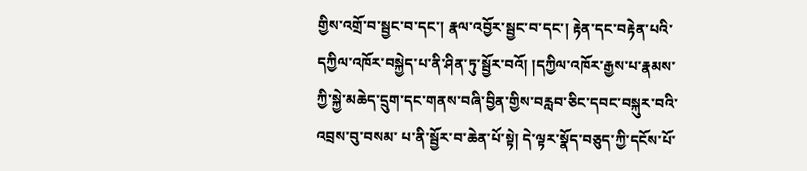གྱིས་འགྲོ་བ་སྦྱང་བ་དང་། རྣལ་འབྱོར་སྦྱང་བ་དང་། རྟེན་དང་བརྟེན་པའི་དཀྱིལ་འཁོར་བསྐྱེད་པ་ནི་ཤིན་ཏུ་སྦྱོར་བའོ། །དཀྱིལ་འཁོར་རྒྱས་པ་རྣམས་ཀྱི་སྐྱེ་མཆེད་དྲུག་དང་གནས་བཞི་བྱིན་གྱིས་བརླབ་ཅིང་དབང་བསྐུར་བའི་འབྲས་བུ་བསམ་ པ་ནི་སྦྱོར་བ་ཆེན་པོ་སྟེ། དེ་ལྟར་སྣོད་བཅུད་ཀྱི་དངོས་པོ་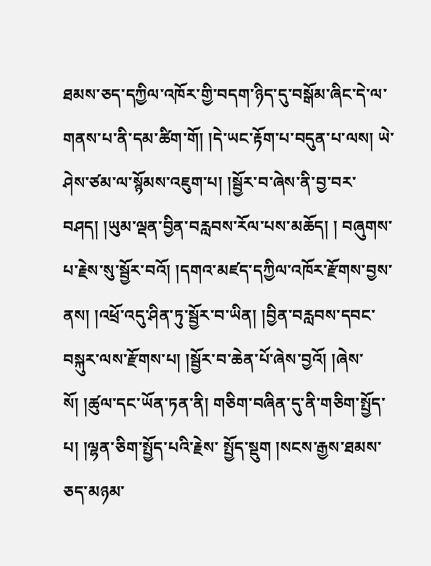ཐམས་ཅད་དཀྱིལ་འཁོར་གྱི་བདག་ཉིད་དུ་བསྒོམ་ཞིང་དེ་ལ་གནས་པ་ནི་དམ་ཚིག་གོ། །དེ་ཡང་རྟོག་པ་བདུན་པ་ལས། ཡེ་ཤེས་ཙམ་ལ་སྙོམས་འཇུག་པ། །སྦྱོར་བ་ཞེས་ནི་བྱ་བར་བཤད། །ཡུམ་ལྡན་བྱིན་བརླབས་རོལ་པས་མཆོད། ། བཞུགས་པ་རྗེས་སུ་སྦྱོར་བའོ། །དགའ་མཛད་དཀྱིལ་འཁོར་རྫོགས་བྱས་ནས། །འཕྲོ་འདུ་ཤིན་ཏུ་སྦྱོར་བ་ཡིན། །བྱིན་བརླབས་དབང་བསྐུར་ལས་རྫོགས་པ། །སྦྱོར་བ་ཆེན་པོ་ཞེས་བྱའོ། །ཞེས་སོ། །ཚུལ་དང་ཡོན་ཏན་ནི། གཅིག་བཞིན་དུ་ནི་གཅིག་སྤྱོད་པ། །ལྷན་ཅིག་སྤྱོད་པའི་རྗེས་ སྤྱོད་སྡུག །སངས་རྒྱས་ཐམས་ཅད་མཉམ་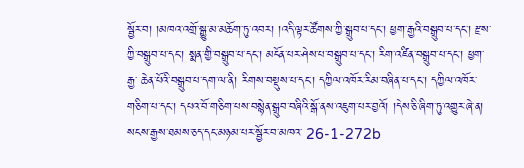སྦྱོར་བ། །མཁའ་འགྲོ་སྒྱུ་མ་མཆོག་ཏུ་འབར། །འདི་ལྟར་ཚོགས་ཀྱི་སྒྲུབ་པ་དང་། ཕྱག་རྒྱའི་བསྒྲུབ་པ་དང་། རྫས་ཀྱི་བསྒྲུབ་པ་དང་། སྨན་གྱི་བསྒྲུབ་པ་དང་། མངོན་པར་ཤེས་པ་བསྒྲུབ་པ་དང་། རིག་འཛིན་བསྒྲུབ་པ་དང་། ཕྱག་རྒྱ་ ཆེན་པོའི་བསྒྲུབ་པ་དག་ལ་ནི། རིགས་བསྡུས་པ་དང་། དཀྱིལ་འཁོར་རིམ་བཞིན་པ་དང་། དཀྱིལ་འཁོར་གཅིག་པ་དང་། དཔའ་བོ་གཅིག་པས་བསྙེན་སྒྲུབ་བཞིའི་སྒོ་ནས་འཇུག་པར་བྱའོ། །དེས་ཅི་ཞིག་ཏུ་འགྱུར་ཞེ་ན། སངས་རྒྱས་ཐམས་ཅད་དང་མཉམ་པར་སྦྱོར་བ་མཁའ་ 26-1-272b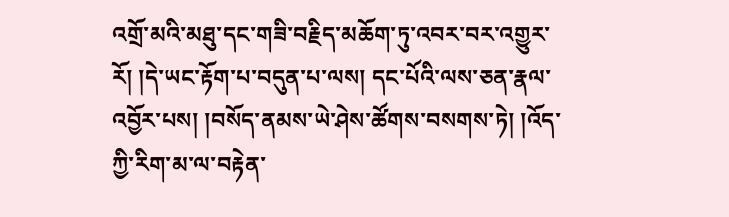འགྲོ་མའི་མཐུ་དང་གཟི་བརྗིད་མཆོག་ཏུ་འབར་བར་འགྱུར་རོ། །དེ་ཡང་རྟོག་པ་བདུན་པ་ལས། དང་པོའི་ལས་ཅན་རྣལ་འབྱོར་པས། །བསོད་ནམས་ཡེ་ཤེས་ཚོགས་བསགས་ཏེ། །འོད་ཀྱི་རིག་མ་ལ་བརྟེན་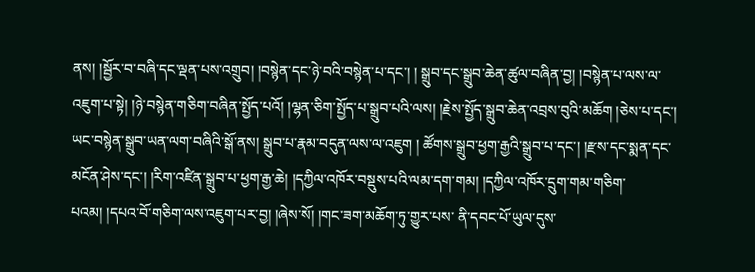ནས། །སྦྱོར་བ་བཞི་དང་ལྡན་པས་འགྲུབ། །བསྙེན་དང་ཉེ་བའི་བསྙེན་པ་དང་། ། སྒྲུབ་དང་སྒྲུབ་ཆེན་ཚུལ་བཞིན་བྱ། །བསྙེན་པ་ལས་ལ་འཇུག་པ་སྟེ། །ཉེ་བསྙེན་གཅིག་བཞིན་སྤྱོད་པའོ། །ལྷན་ཅིག་སྤྱོད་པ་སྒྲུབ་པའི་ལས། །རྗེས་སྤྱོད་སྒྲུབ་ཆེན་འབྲས་བུའི་མཆོག །ཅེས་པ་དང་། ཡང་བསྙེན་སྒྲུབ་ཡན་ལག་བཞིའི་སྒོ་ནས། སྒྲུབ་པ་རྣམ་བདུན་ལས་ལ་འཇུག ། ཚོགས་སྒྲུབ་ཕྱག་རྒྱའི་སྒྲུབ་པ་དང་། །རྫས་དང་སྨན་དང་མངོན་ཤེས་དང་། །རིག་འཛིན་སྒྲུབ་པ་ཕྱག་རྒྱ་ཆེ། །དཀྱིལ་འཁོར་བསྡུས་པའི་ལམ་དག་གམ། །དཀྱིལ་འཁོར་དྲུག་གམ་གཅིག་པའམ། །དཔའ་བོ་གཅིག་ལས་འཇུག་པར་བྱ། །ཞེས་སོ། །གང་ཟག་མཆོག་ཏུ་གྱུར་པས་ ནི་དབང་པོ་ཡུལ་དུས་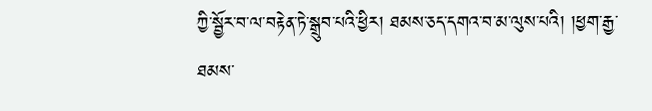ཀྱི་སྦྱོར་བ་ལ་བརྟེན་ཏེ་སྒྲུབ་པའི་ཕྱིར། ཐམས་ཅད་དགའ་བ་མ་ལུས་པའི། །ཕྱག་རྒྱ་ཐམས་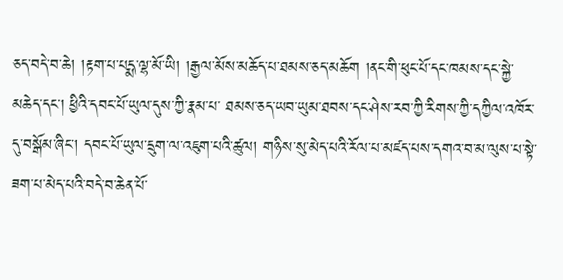ཅད་བདེ་བ་ཆེ། །རྟག་པ་པདྨ་ལྷ་མོ་ཡི། །རྒྱལ་མོས་མཆོད་པ་ཐམས་ཅད་མཆོག །ནང་གི་ཕུང་པོ་དང་ཁམས་དང་སྐྱེ་མཆེད་དང་། ཕྱིའི་དབང་པོ་ཡུལ་དུས་ཀྱི་རྣམ་པ་ ཐམས་ཅད་ཡབ་ཡུམ་ཐབས་དང་ཤེས་རབ་ཀྱི་རིགས་ཀྱི་དཀྱིལ་འཁོར་དུ་བསྒོམ་ཞིང་། དབང་པོ་ཡུལ་དྲུག་ལ་འཇུག་པའི་ཚུལ། གཉིས་སུ་མེད་པའི་རོལ་པ་མཛད་པས་དགའ་བ་མ་ལུས་པ་སྟེ་ཟག་པ་མེད་པའི་བདེ་བ་ཆེན་པོ་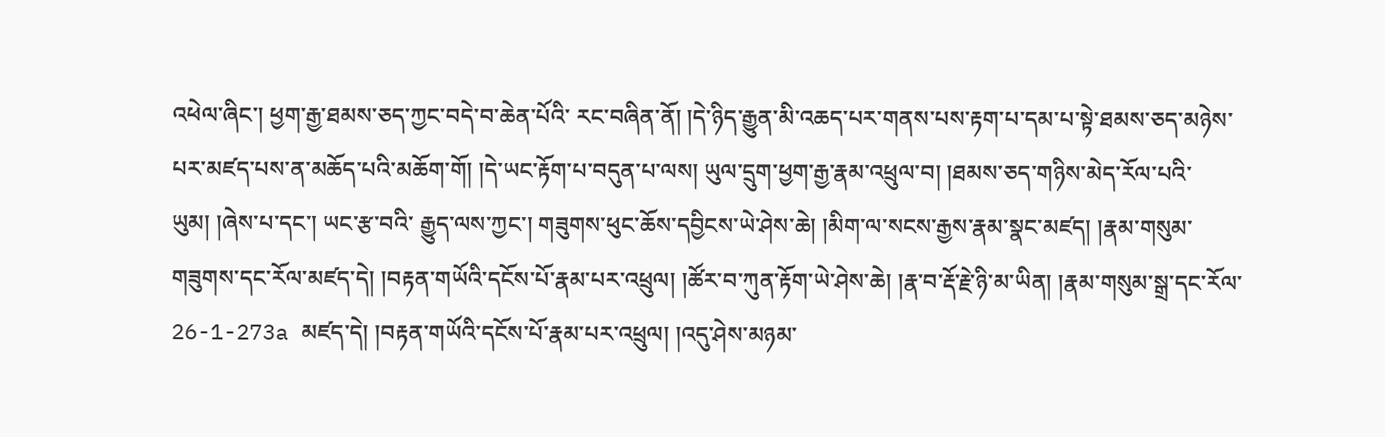འཕེལ་ཞིང་། ཕྱག་རྒྱ་ཐམས་ཅད་ཀྱང་བདེ་བ་ཆེན་པོའི་ རང་བཞིན་ནོ། །དེ་ཉིད་རྒྱུན་མི་འཆད་པར་གནས་པས་རྟག་པ་དམ་པ་སྟེ་ཐམས་ཅད་མཉེས་པར་མཛད་པས་ན་མཆོད་པའི་མཆོག་གོ། །དེ་ཡང་རྟོག་པ་བདུན་པ་ལས། ཡུལ་དྲུག་ཕྱག་རྒྱ་རྣམ་འཕྲུལ་བ། །ཐམས་ཅད་གཉིས་མེད་རོལ་པའི་ཡུམ། །ཞེས་པ་དང་། ཡང་རྩ་བའི་ རྒྱུད་ལས་ཀྱང་། གཟུགས་ཕུང་ཆོས་དབྱིངས་ཡེ་ཤེས་ཆེ། །མིག་ལ་སངས་རྒྱས་རྣམ་སྣང་མཛད། །རྣམ་གསུམ་གཟུགས་དང་རོལ་མཛད་དེ། །བརྟན་གཡོའི་དངོས་པོ་རྣམ་པར་འཕྲུལ། །ཚོར་བ་ཀུན་རྟོག་ཡེ་ཤེས་ཆེ། །རྣ་བ་རྡོ་རྗེ་ཉི་མ་ཡིན། །རྣམ་གསུམ་སྒྲ་དང་རོལ་ 26-1-273a མཛད་དེ། །བརྟན་གཡོའི་དངོས་པོ་རྣམ་པར་འཕྲུལ། །འདུ་ཤེས་མཉམ་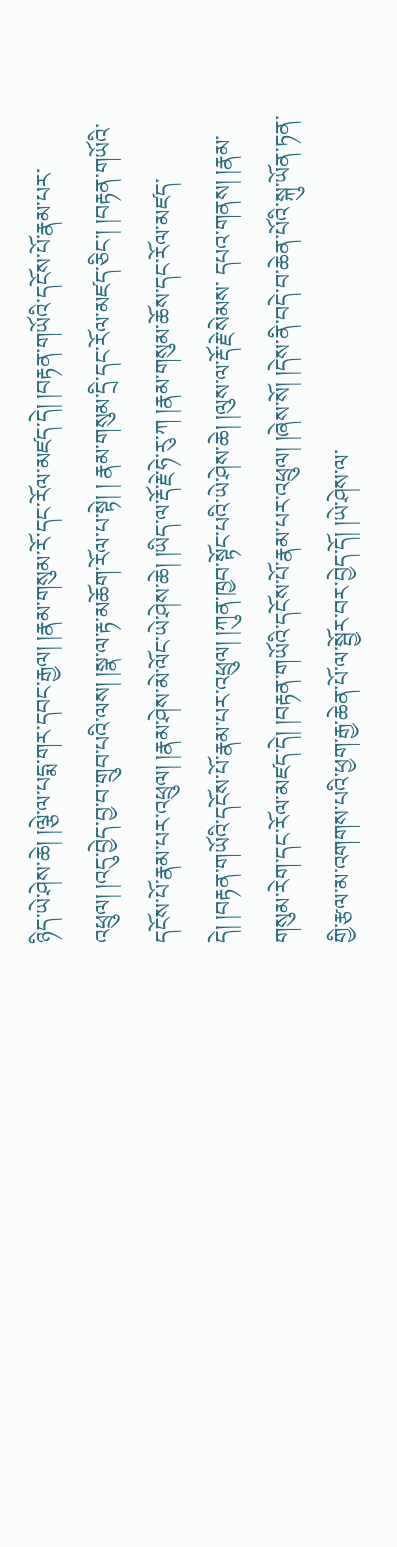ཉིད་ཡེ་ཤེས་ཆེ། །ལྕེ་ལ་པདྨ་གར་དབང་རྒྱལ། །རྣམ་གསུམ་རོ་དང་རོལ་མཛད་དེ། །བརྟན་གཡོའི་དངོས་པོ་རྣམ་པར་འཕྲུལ། །འདུ་བྱེད་བྱ་བ་གྲུབ་པའི་ལས། །སྣ་ལ་རྟ་མཆོག་རོལ་པ་སྟེ། ། རྣམ་གསུམ་དྲི་དང་རོལ་མཛད་ཅིང་། །བརྟན་གཡོའི་དངོས་པོ་རྣམ་པར་འཕྲུལ། །རྣམ་ཤེས་མེ་ལོང་ཡེ་ཤེས་ཆེ། །ཡིད་ལ་རྡོ་རྗེ་ཧེ་རུ་ཀ །རྣམ་གསུམ་ཆོས་དང་རོལ་མཛད་དེ། །བརྟན་གཡོའི་དངོས་པོ་རྣམ་པར་འཕྲུལ། །ཀུན་ཁྱབ་སྟོང་པའི་ཡེ་ཤེས་ཆེ། །ལུས་ལ་རྡོ་རྗེ་སེམས་ དཔའ་གནས། །རྣམ་གསུམ་རེག་དང་རོལ་མཛད་དེ། །བརྟན་གཡོའི་དངོས་པོ་རྣམ་པར་འཕྲུལ། །ཞེས་སོ། །དེས་ནི་བདེ་བ་ཆེན་པོའི་སྐུ་ཡོན་ཏན་གྱི་རྩལ་མ་འགགས་པའི་ཕྱག་རྒྱ་ཆེན་པོ་ལ་སྦྱོར་བར་བྱེད་དོ། །ཡེ་ཤེས་ལ་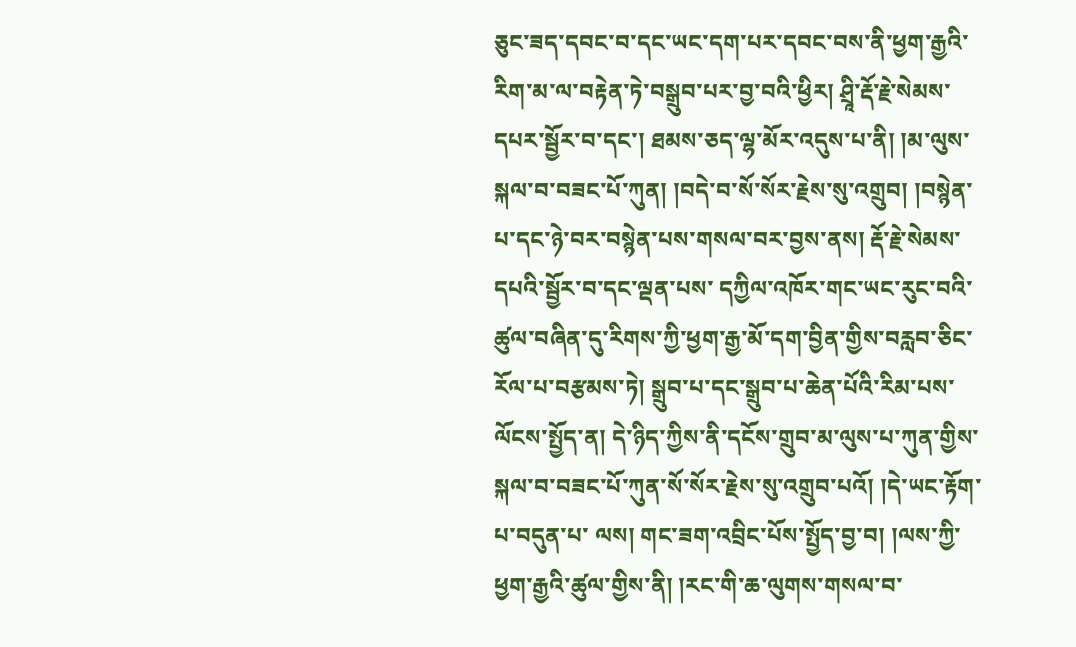ཅུང་ཟད་དབང་བ་དང་ཡང་དག་པར་དབང་བས་ནི་ཕྱག་རྒྱའི་ རིག་མ་ལ་བརྟེན་ཏེ་བསྒྲུབ་པར་བྱ་བའི་ཕྱིར། ཤྲཱི་རྡོ་རྗེ་སེམས་དཔར་སྦྱོར་བ་དང་། ཐམས་ཅད་ལྷ་མོར་འདུས་པ་ནི། །མ་ལུས་སྐལ་བ་བཟང་པོ་ཀུན། །བདེ་བ་སོ་སོར་རྗེས་སུ་འགྲུབ། །བསྙེན་པ་དང་ཉེ་བར་བསྙེན་པས་གསལ་བར་བྱས་ནས། རྡོ་རྗེ་སེམས་དཔའི་སྦྱོར་བ་དང་ལྡན་པས་ དཀྱིལ་འཁོར་གང་ཡང་རུང་བའི་ཚུལ་བཞིན་དུ་རིགས་ཀྱི་ཕྱག་རྒྱ་མོ་དག་བྱིན་གྱིས་བརླབ་ཅིང་རོལ་པ་བརྩམས་ཏེ། སྒྲུབ་པ་དང་སྒྲུབ་པ་ཆེན་པོའི་རིམ་པས་ལོངས་སྤྱོད་ན། དེ་ཉིད་ཀྱིས་ནི་དངོས་གྲུབ་མ་ལུས་པ་ཀུན་གྱིས་སྐལ་བ་བཟང་པོ་ཀུན་སོ་སོར་རྗེས་སུ་འགྲུབ་པའོ། །དེ་ཡང་རྟོག་པ་བདུན་པ་ ལས། གང་ཟག་འབྲིང་པོས་སྤྱོད་བྱ་བ། །ལས་ཀྱི་ཕྱག་རྒྱའི་ཚུལ་གྱིས་ནི། །རང་གི་ཆ་ལུགས་གསལ་བ་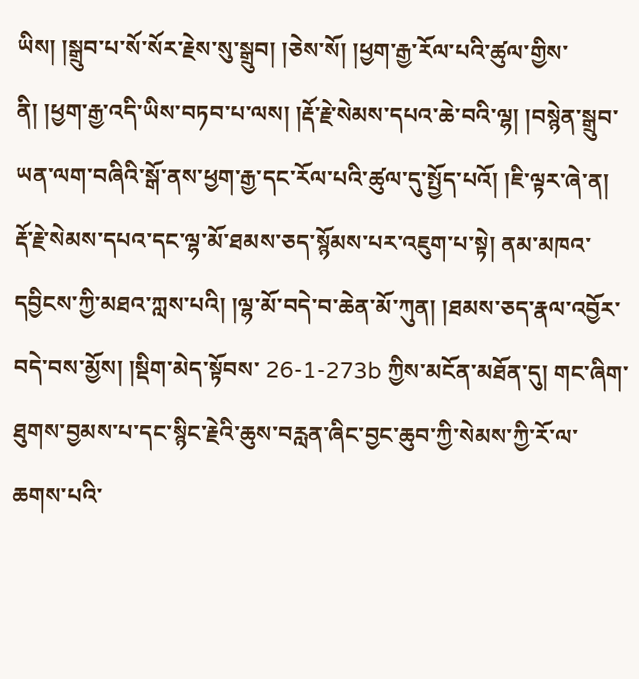ཡིས། །སྒྲུབ་པ་སོ་སོར་རྗེས་སུ་སྒྲུབ། །ཅེས་སོ། །ཕྱག་རྒྱ་རོལ་པའི་ཚུལ་གྱིས་ནི། །ཕྱག་རྒྱ་འདི་ཡིས་བཏབ་པ་ལས། །རྡོ་རྗེ་སེམས་དཔའ་ཆེ་བའི་ལྷ། །བསྙེན་སྒྲུབ་ ཡན་ལག་བཞིའི་སྒོ་ནས་ཕྱག་རྒྱ་དང་རོལ་པའི་ཚུལ་དུ་སྤྱོད་པའོ། །ཇི་ལྟར་ཞེ་ན། རྡོ་རྗེ་སེམས་དཔའ་དང་ལྷ་མོ་ཐམས་ཅད་སྙོམས་པར་འཇུག་པ་སྟེ། ནམ་མཁའ་དབྱིངས་ཀྱི་མཐའ་ཀླས་པའི། །ལྷ་མོ་བདེ་བ་ཆེན་མོ་ཀུན། །ཐམས་ཅད་རྣལ་འབྱོར་བདེ་བས་མྱོས། །སྡིག་མེད་སྟོབས་ 26-1-273b ཀྱིས་མངོན་མཐོན་དུ། གང་ཞིག་ཐུགས་བྱམས་པ་དང་སྙིང་རྗེའི་ཆུས་བརླན་ཞིང་བྱང་ཆུབ་ཀྱི་སེམས་ཀྱི་རོ་ལ་ཆགས་པའི་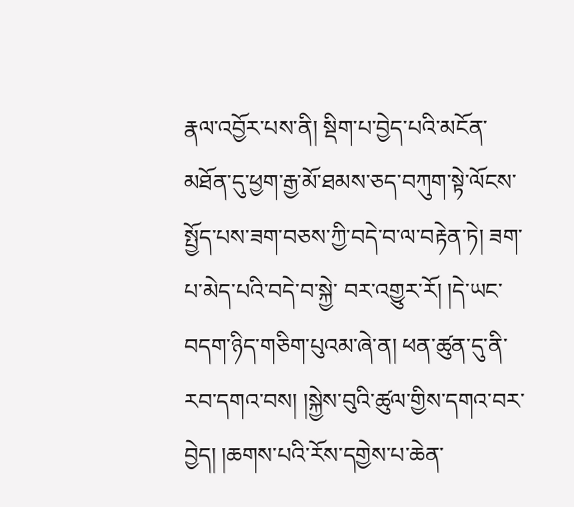རྣལ་འབྱོར་པས་ནི། སྡིག་པ་བྱེད་པའི་མངོན་མཐོན་དུ་ཕྱག་རྒྱ་མོ་ཐམས་ཅད་བཀུག་སྟེ་ལོངས་སྤྱོད་པས་ཟག་བཅས་ཀྱི་བདེ་བ་ལ་བརྟེན་ཏེ། ཟག་པ་མེད་པའི་བདེ་བ་སྐྱེ་ བར་འགྱུར་རོ། །དེ་ཡང་བདག་ཉིད་གཅིག་པུའམ་ཞེ་ན། ཕན་ཚུན་དུ་ནི་རབ་དགའ་བས། །སྐྱེས་བུའི་ཚུལ་གྱིས་དགའ་བར་བྱེད། །ཆགས་པའི་རོས་དགྱེས་པ་ཆེན་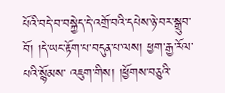པོའི་བདེ་བ་བསྐྱེད་དེ་འགྲོ་བའི་དཔེས་ཉེ་བར་སྒྲུབ་བོ། །དེ་ཡང་རྟོག་པ་བདུན་པ་ལས། ཕྱག་རྒྱ་རོལ་པའི་སྙོམས་ འཇུག་གིས། །ཕྱོགས་བཅུའི་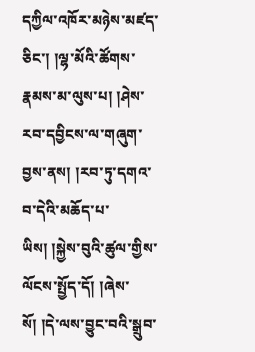དཀྱིལ་འཁོར་མཉེས་མཛད་ཅིང་། །ལྷ་མོའི་ཚོགས་རྣམས་མ་ལུས་པ། །ཤེས་རབ་དབྱིངས་ལ་གཞུག་བྱས་ནས། །རབ་ཏུ་དགའ་བ་དེའི་མཆོད་པ་ཡིས། །སྐྱེས་བུའི་ཚུལ་གྱིས་ལོངས་སྤྱོད་དོ། །ཞེས་སོ། །དེ་ལས་བྱུང་བའི་སྒྲུབ་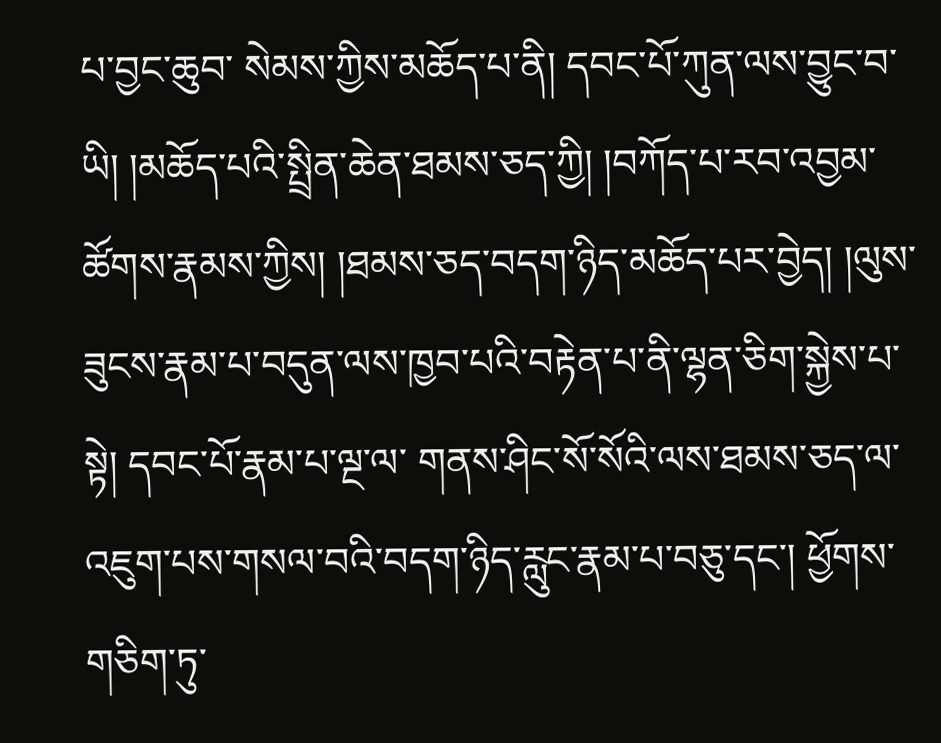པ་བྱང་ཆུབ་ སེམས་ཀྱིས་མཆོད་པ་ནི། དབང་པོ་ཀུན་ལས་བྱུང་བ་ཡི། །མཆོད་པའི་སྤྲིན་ཆེན་ཐམས་ཅད་ཀྱི། །བཀོད་པ་རབ་འབྱམ་ཚོགས་རྣམས་ཀྱིས། །ཐམས་ཅད་བདག་ཉིད་མཆོད་པར་བྱེད། །ལུས་ཟུངས་རྣམ་པ་བདུན་ལས་ཁྱབ་པའི་བརྟེན་པ་ནི་ལྷན་ཅིག་སྐྱེས་པ་སྟེ། དབང་པོ་རྣམ་པ་ལྔ་ལ་ གནས་ཤིང་སོ་སོའི་ལས་ཐམས་ཅད་ལ་འཇུག་པས་གསལ་བའི་བདག་ཉིད་རླུང་རྣམ་པ་བཅུ་དང་། ཕྱོགས་གཅིག་ཏུ་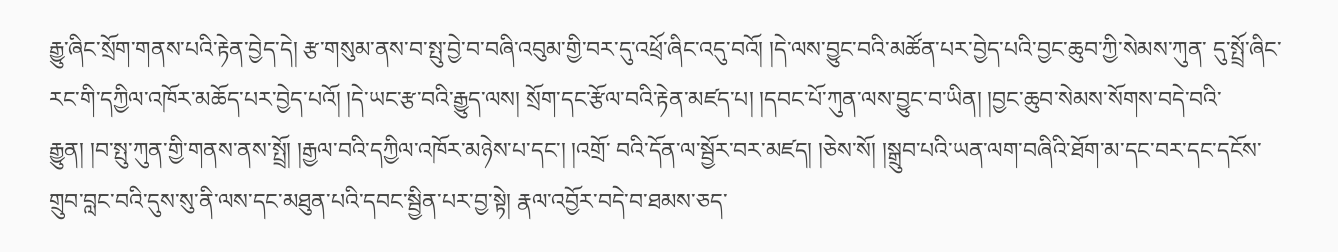རྒྱུ་ཞིང་སྲོག་གནས་པའི་རྟེན་བྱེད་དེ། རྩ་གསུམ་ནས་བ་སྤུ་བྱེ་བ་བཞི་འབུམ་གྱི་བར་དུ་འཕྲོ་ཞིང་འདུ་བའོ། །དེ་ལས་བྱུང་བའི་མཚོན་པར་བྱེད་པའི་བྱང་ཆུབ་ཀྱི་སེམས་ཀུན་ དུ་སྤྲོ་ཞིང་རང་གི་དཀྱིལ་འཁོར་མཆོད་པར་བྱེད་པའོ། །དེ་ཡང་རྩ་བའི་རྒྱུད་ལས། སྲོག་དང་རྩོལ་བའི་རྟེན་མཛད་པ། །དབང་པོ་ཀུན་ལས་བྱུང་བ་ཡིན། །བྱང་ཆུབ་སེམས་སོགས་བདེ་བའི་རྒྱུན། །བ་སྤུ་ཀུན་གྱི་གནས་ནས་སྤྲོ། །རྒྱལ་བའི་དཀྱིལ་འཁོར་མཉེས་པ་དང་། །འགྲོ་ བའི་དོན་ལ་སྦྱོར་བར་མཛད། །ཅེས་སོ། །སྒྲུབ་པའི་ཡན་ལག་བཞིའི་ཐོག་མ་དང་བར་དང་དངོས་གྲུབ་བླང་བའི་དུས་སུ་ནི་ལས་དང་མཐུན་པའི་དབང་སྦྱིན་པར་བྱ་སྟེ། རྣལ་འབྱོར་བདེ་བ་ཐམས་ཅད་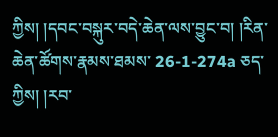ཀྱིས། །དབང་བསྐུར་བདེ་ཆེན་ལས་བྱུང་བ། །རིན་ཆེན་ཚོགས་རྣམས་ཐམས་ 26-1-274a ཅད་ཀྱིས། །རབ་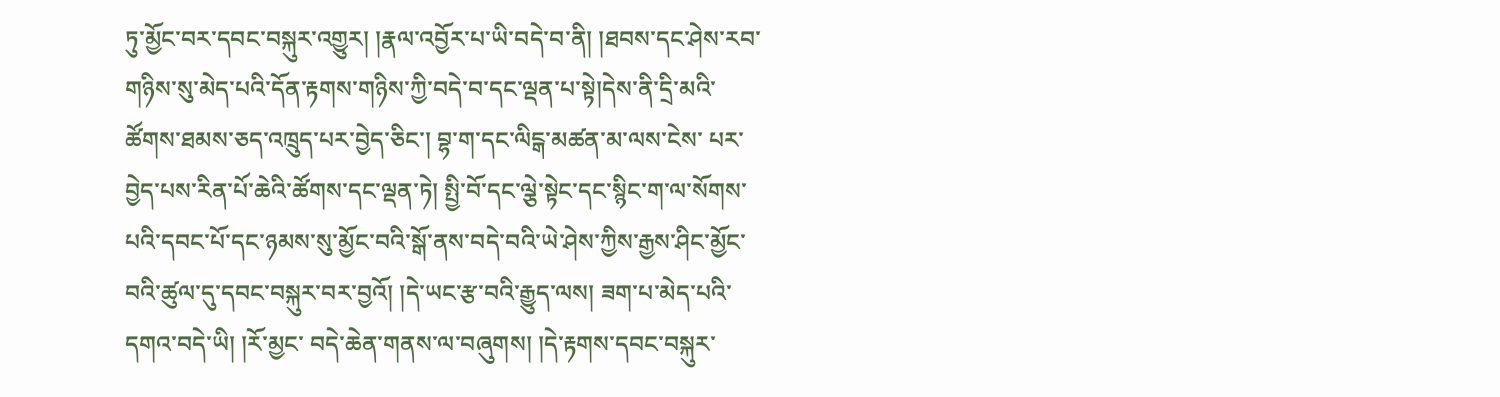ཏུ་མྱོང་བར་དབང་བསྐུར་འགྱུར། །རྣལ་འབྱོར་པ་ཡི་བདེ་བ་ནི། །ཐབས་དང་ཤེས་རབ་གཉིས་སུ་མེད་པའི་དོན་རྟགས་གཉིས་ཀྱི་བདེ་བ་དང་ལྡན་པ་སྟེ།དེས་ནི་དྲི་མའི་ཚོགས་ཐམས་ཅད་འཁྲུད་པར་བྱེད་ཅིང་། བྷ་ག་དང་ལིངྒ་མཚན་མ་ལས་ངེས་ པར་བྱེད་པས་རིན་པོ་ཆེའི་ཚོགས་དང་ལྡན་ཏེ། སྤྱི་བོ་དང་ལྕེ་སྟེང་དང་སྙིང་ག་ལ་སོགས་པའི་དབང་པོ་དང་ཉམས་སུ་མྱོང་བའི་སྒོ་ནས་བདེ་བའི་ཡེ་ཤེས་ཀྱིས་རྒྱས་ཤིང་མྱོང་བའི་ཚུལ་དུ་དབང་བསྐུར་བར་བྱའོ། །དེ་ཡང་རྩ་བའི་རྒྱུད་ལས། ཟག་པ་མེད་པའི་དགའ་བདེ་ཡི། །རོ་མྱང་ བདེ་ཆེན་གནས་ལ་བཞུགས། །དེ་རྟགས་དབང་བསྐུར་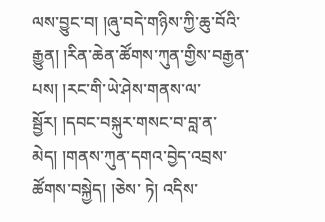ལས་བྱུང་བ། །ཞུ་བདེ་གཉིས་ཀྱི་ཆུ་བོའི་རྒྱུན། །རིན་ཆེན་ཚོགས་ཀུན་གྱིས་བརྒྱན་པས། །རང་གི་ཡེ་ཤེས་གནས་ལ་སྦྱོར། །དབང་བསྐུར་གསང་བ་བླ་ན་མེད། །གནས་ཀུན་དགའ་བྱེད་འབྲས་ཚོགས་བསྐྱེད། །ཅེས་ ཏེ། འདིས་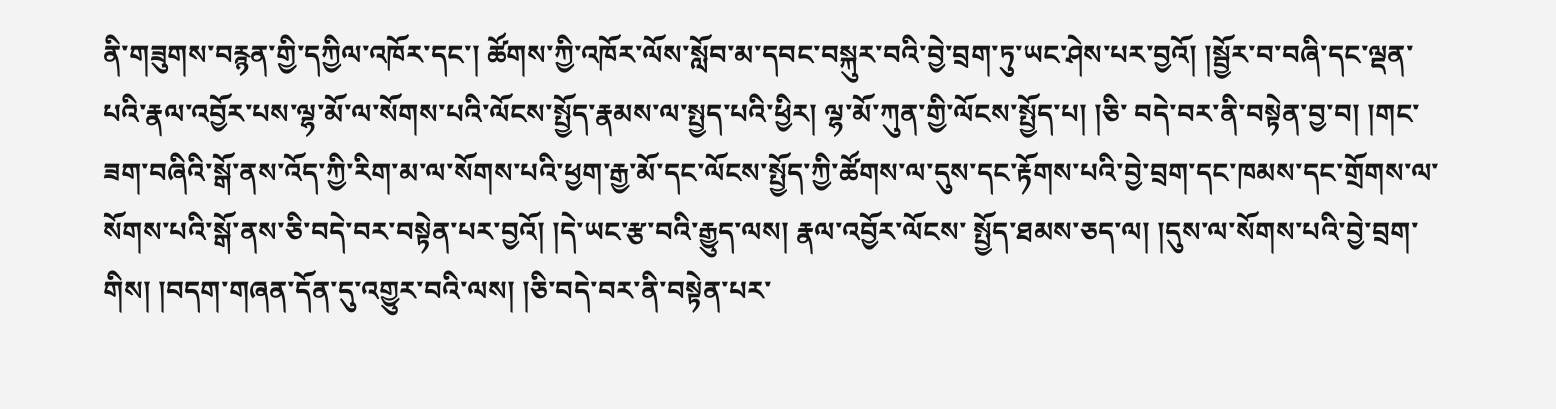ནི་གཟུགས་བརྙན་གྱི་དཀྱིལ་འཁོར་དང་། ཚོགས་ཀྱི་འཁོར་ལོས་སློབ་མ་དབང་བསྐུར་བའི་བྱེ་བྲག་ཏུ་ཡང་ཤེས་པར་བྱའོ། །སྦྱོར་བ་བཞི་དང་ལྡན་པའི་རྣལ་འབྱོར་པས་ལྷ་མོ་ལ་སོགས་པའི་ལོངས་སྤྱོད་རྣམས་ལ་སྤྱད་པའི་ཕྱིར། ལྷ་མོ་ཀུན་གྱི་ལོངས་སྤྱོད་པ། །ཅི་ བདེ་བར་ནི་བསྟེན་བྱ་བ། །གང་ཟག་བཞིའི་སྒོ་ནས་འོད་ཀྱི་རིག་མ་ལ་སོགས་པའི་ཕྱག་རྒྱ་མོ་དང་ལོངས་སྤྱོད་ཀྱི་ཚོགས་ལ་དུས་དང་རྟོགས་པའི་བྱེ་བྲག་དང་ཁམས་དང་གྲོགས་ལ་སོགས་པའི་སྒོ་ནས་ཅི་བདེ་བར་བསྟེན་པར་བྱའོ། །དེ་ཡང་རྩ་བའི་རྒྱུད་ལས། རྣལ་འབྱོར་ལོངས་ སྤྱོད་ཐམས་ཅད་ལ། །དུས་ལ་སོགས་པའི་བྱེ་བྲག་གིས། །བདག་གཞན་དོན་དུ་འགྱུར་བའི་ལས། །ཅི་བདེ་བར་ནི་བསྟེན་པར་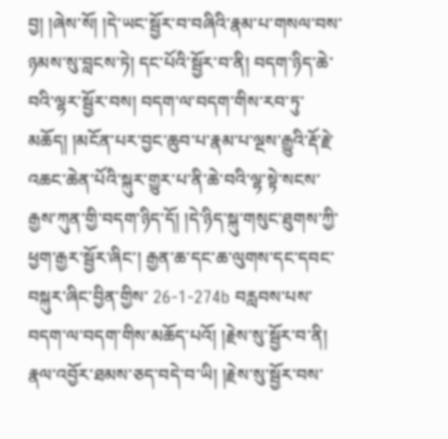བྱ། །ཞེས་སོ། །དེ་ཡང་སྦྱོར་བ་བཞིའི་རྣམ་པ་གསལ་བས་ཉམས་སུ་བླངས་ཏེ། དང་པོའི་སྦྱོར་བ་ནི། བདག་ཉིད་ཆེ་བའི་ལྷར་སྦྱོར་བས། བདག་ལ་བདག་གིས་རབ་ཏུ་མཆོད། །མངོན་པར་བྱང་ཆུབ་པ་རྣམ་པ་ལྔས་རྒྱུའི་རྡོ་རྗེ་འཆང་ཆེན་པོའི་སྐུར་གྱུར་པ་ནི་ཆེ་བའི་ལྷ་སྟེ་སངས་རྒྱས་ཀུན་གྱི་བདག་ཉིད་དོ། །དེ་ཉིད་སྐུ་གསུང་ཐུགས་ཀྱི་ཕྱག་རྒྱར་སྦྱོར་ཞིང་། རྒྱན་ཆ་དང་ཆ་ལུགས་དང་དབང་བསྐུར་ཞིང་བྱིན་གྱིས་ 26-1-274b བརླབས་པས་བདག་ལ་བདག་གིས་མཆོད་པའོ། །རྗེས་སུ་སྦྱོར་བ་ནི། རྣལ་འབྱོར་ཐམས་ཅད་བདེ་བ་ཡི། །རྗེས་སུ་སྦྱོར་བས་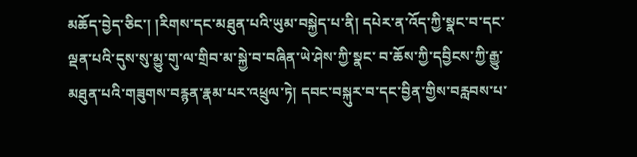མཆོད་བྱེད་ཅིང་། །རིགས་དང་མཐུན་པའི་ཡུམ་བསྐྱེད་པ་ནི། དཔེར་ན་འོད་ཀྱི་སྣང་བ་དང་ལྡན་པའི་དུས་སུ་མྱུ་གུ་ལ་གྲིབ་མ་སྐྱེ་བ་བཞིན་ཡེ་ཤེས་ཀྱི་སྣང་ བ་ཆོས་ཀྱི་དབྱིངས་ཀྱི་རྒྱུ་མཐུན་པའི་གཟུགས་བརྙན་རྣམ་པར་འཕྲུལ་ཏེ། དབང་བསྐུར་བ་དང་བྱིན་གྱིས་བརླབས་པ་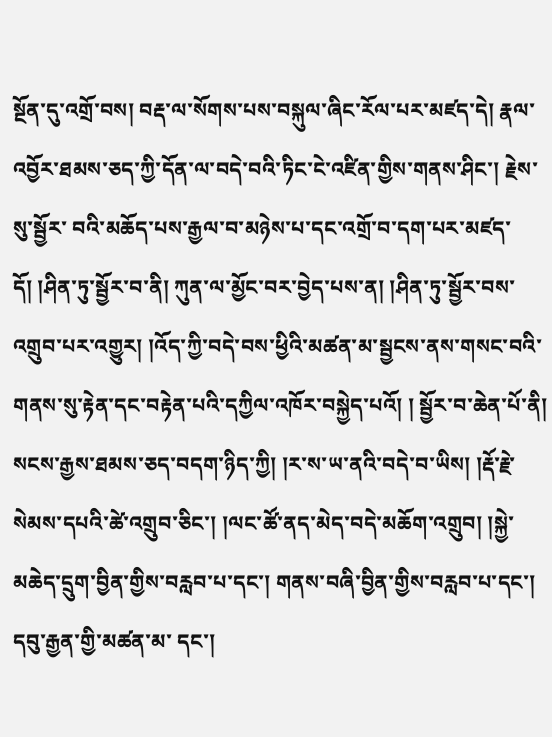སྔོན་དུ་འགྲོ་བས། བརྡ་ལ་སོགས་པས་བསྐུལ་ཞིང་རོལ་པར་མཛད་དེ། རྣལ་འབྱོར་ཐམས་ཅད་ཀྱི་དོན་ལ་བདེ་བའི་ཏིང་ངེ་འཛིན་གྱིས་གནས་ཤིང་། རྗེས་སུ་སྦྱོར་ བའི་མཆོད་པས་རྒྱལ་བ་མཉེས་པ་དང་འགྲོ་བ་དག་པར་མཛད་དོ། །ཤིན་ཏུ་སྦྱོར་བ་ནི། ཀུན་ལ་མྱོང་བར་བྱེད་པས་ན། །ཤིན་ཏུ་སྦྱོར་བས་འགྲུབ་པར་འགྱུར། །འོད་ཀྱི་བདེ་བས་ཕྱིའི་མཚན་མ་སྦྱངས་ནས་གསང་བའི་གནས་སུ་རྟེན་དང་བརྟེན་པའི་དཀྱིལ་འཁོར་བསྐྱེད་པའོ། ། སྦྱོར་བ་ཆེན་པོ་ནི། སངས་རྒྱས་ཐམས་ཅད་བདག་ཉིད་ཀྱི། །ར་ས་ཡ་ནའི་བདེ་བ་ཡིས། །རྡོ་རྗེ་སེམས་དཔའི་ཚེ་འགྲུབ་ཅིང་། །ལང་ཚོ་ནད་མེད་བདེ་མཆོག་འགྲུབ། །སྐྱེ་མཆེད་དྲུག་བྱིན་གྱིས་བརླབ་པ་དང་། གནས་བཞི་བྱིན་གྱིས་བརླབ་པ་དང་། དབུ་རྒྱན་གྱི་མཚན་མ་ དང་།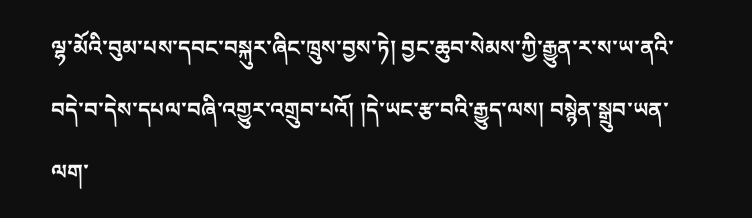ལྷ་མོའི་བུམ་པས་དབང་བསྐུར་ཞིང་ཁྲུས་བྱས་ཏེ། བྱང་ཆུབ་སེམས་ཀྱི་རྒྱུན་ར་ས་ཡ་ནའི་བདེ་བ་དེས་དཔལ་བཞི་འགྱུར་འགྲུབ་པའོ། །དེ་ཡང་རྩ་བའི་རྒྱུད་ལས། བསྙེན་སྒྲུབ་ཡན་ལག་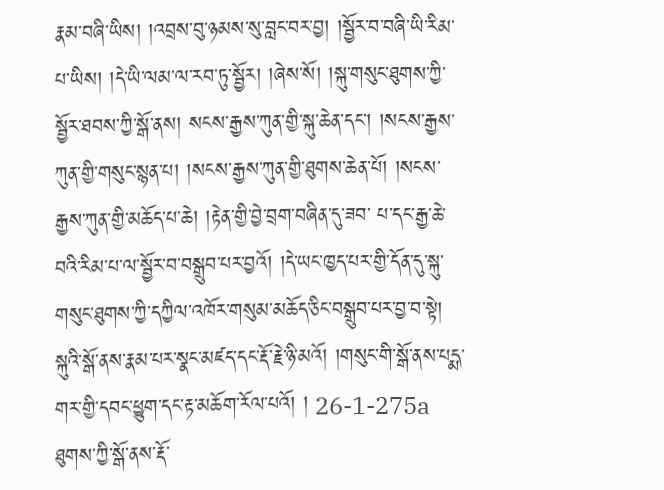རྣམ་བཞི་ཡིས། །འབྲས་བུ་ཉམས་སུ་བླང་བར་བྱ། །སྦྱོར་བ་བཞི་ཡི་རིམ་ པ་ཡིས། །དེ་ཡི་ལམ་ལ་རབ་ཏུ་སྦྱོར། །ཞེས་སོ། །སྐུ་གསུང་ཐུགས་ཀྱི་སྦྱོར་ཐབས་ཀྱི་སྒོ་ནས། སངས་རྒྱས་ཀུན་གྱི་སྐུ་ཆེན་དང་། །སངས་རྒྱས་ཀུན་གྱི་གསུང་སྙན་པ། །སངས་རྒྱས་ཀུན་གྱི་ཐུགས་ཆེན་པོ། །སངས་རྒྱས་ཀུན་གྱི་མཆོད་པ་ཆེ། །རྟེན་གྱི་བྱེ་བྲག་བཞིན་དུ་ཟབ་ པ་དང་རྒྱ་ཆེ་བའི་རིམ་པ་ལ་སྦྱོར་བ་བསྒྲུབ་པར་བྱའོ། །དེ་ཡང་ཁྱད་པར་གྱི་དོན་དུ་སྐུ་གསུང་ཐུགས་ཀྱི་དཀྱིལ་འཁོར་གསུམ་མཆོད་ཅིང་བསྒྲུབ་པར་བྱ་བ་སྟེ། སྐུའི་སྒོ་ནས་རྣམ་པར་སྣང་མཛད་དང་རྡོ་རྗེ་ཉི་མའོ། །གསུང་གི་སྒོ་ནས་པདྨ་གར་གྱི་དབང་ཕྱུག་དང་རྟ་མཆོག་རོལ་པའོ། ། 26-1-275a ཐུགས་ཀྱི་སྒོ་ནས་རྡོ་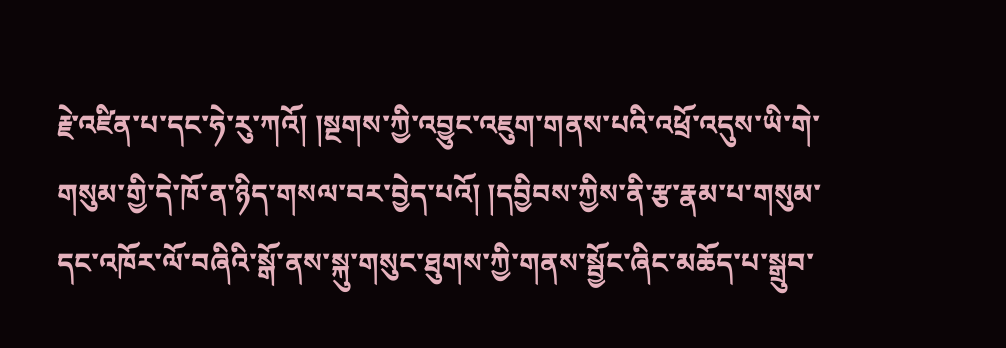རྗེ་འཛིན་པ་དང་ཧེ་རུ་ཀའོ། །སྔགས་ཀྱི་འབྱུང་འཇུག་གནས་པའི་འཕྲོ་འདུས་ཡི་གེ་གསུམ་གྱི་དེ་ཁོ་ན་ཉིད་གསལ་བར་བྱེད་པའོ། །དབྱིབས་ཀྱིས་ནི་རྩ་རྣམ་པ་གསུམ་དང་འཁོར་ལོ་བཞིའི་སྒོ་ནས་སྐུ་གསུང་ཐུགས་ཀྱི་གནས་སྦྱོང་ཞིང་མཆོད་པ་སྒྲུབ་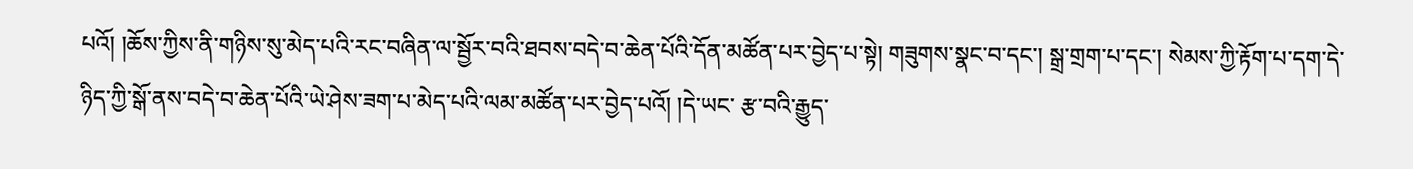པའོ། །ཆོས་ཀྱིས་ནི་གཉིས་སུ་མེད་པའི་རང་བཞིན་ལ་སྦྱོར་བའི་ཐབས་བདེ་བ་ཆེན་པོའི་དོན་མཚོན་པར་བྱེད་པ་སྟེ། གཟུགས་སྣང་བ་དང་། སྒྲ་གྲག་པ་དང་། སེམས་ཀྱི་རྟོག་པ་དག་དེ་ཉིད་ཀྱི་སྒོ་ནས་བདེ་བ་ཆེན་པོའི་ཡེ་ཤེས་ཟག་པ་མེད་པའི་ལམ་མཚོན་པར་བྱེད་པའོ། །དེ་ཡང་ རྩ་བའི་རྒྱུད་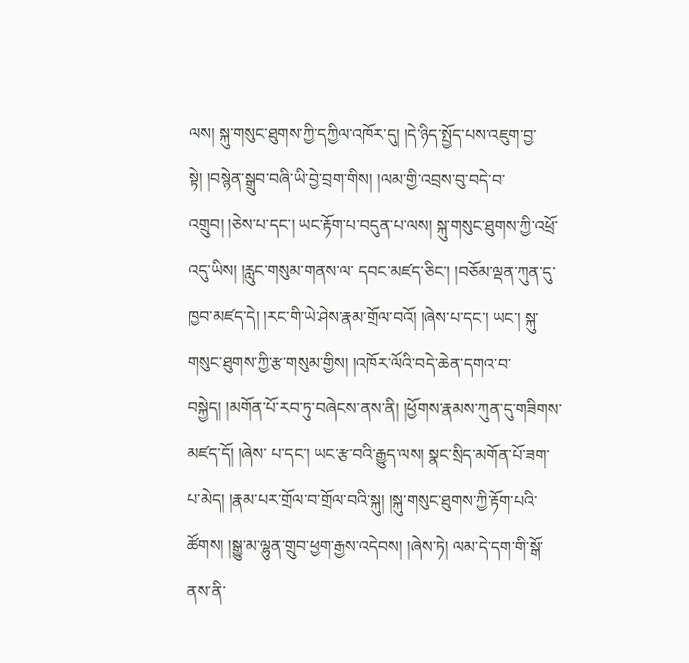ལས། སྐུ་གསུང་ཐུགས་ཀྱི་དཀྱིལ་འཁོར་དུ། །དེ་ཉིད་སྤྱོད་པས་འཇུག་བྱ་སྟེ། །བསྙེན་སྒྲུབ་བཞི་ཡི་བྱེ་བྲག་གིས། །ལམ་གྱི་འབྲས་བུ་བདེ་བ་འགྲུབ། །ཅེས་པ་དང་། ཡང་རྟོག་པ་བདུན་པ་ལས། སྐུ་གསུང་ཐུགས་ཀྱི་འཕྲོ་འདུ་ཡིས། །རླུང་གསུམ་གནས་ལ་ དབང་མཛད་ཅིང་། །བཅོམ་ལྡན་ཀུན་དུ་ཁྱབ་མཛད་དེ། །རང་གི་ཡེ་ཤེས་རྣམ་གྲོལ་བའོ། །ཞེས་པ་དང་། ཡང་། སྐུ་གསུང་ཐུགས་ཀྱི་རྩ་གསུམ་གྱིས། །འཁོར་ལོའི་བདེ་ཆེན་དགའ་བ་བསྐྱེད། །མགོན་པོ་རབ་ཏུ་བཞེངས་ནས་ནི། །ཕྱོགས་རྣམས་ཀུན་དུ་གཟིགས་མཛད་དོ། །ཞེས་ པ་དང་། ཡང་རྩ་བའི་རྒྱུད་ལས། སྣང་སྲིད་མགོན་པོ་ཟག་པ་མེད། །རྣམ་པར་གྲོལ་བ་གྲོལ་བའི་སྐུ། །སྐུ་གསུང་ཐུགས་ཀྱི་རྟོག་པའི་ཚོགས། །སྒྱུ་མ་ལྷུན་གྲུབ་ཕྱག་རྒྱས་འདེབས། །ཞེས་ཏེ། ལམ་དེ་དག་གི་སྒོ་ནས་ནི་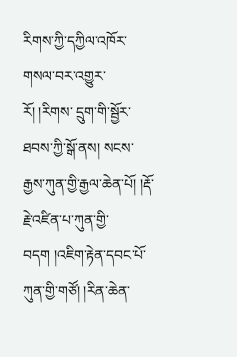རིགས་ཀྱི་དཀྱིལ་འཁོར་གསལ་བར་འགྱུར་རོ། །རིགས་ དྲུག་གི་སྦྱོར་ཐབས་ཀྱི་སྒོ་ནས། སངས་རྒྱས་ཀུན་གྱི་རྒྱལ་ཆེན་པོ། །རྡོ་རྗེ་འཛིན་པ་ཀུན་གྱི་བདག །འཇིག་རྟེན་དབང་པོ་ཀུན་གྱི་གཙོ། །རིན་ཆེན་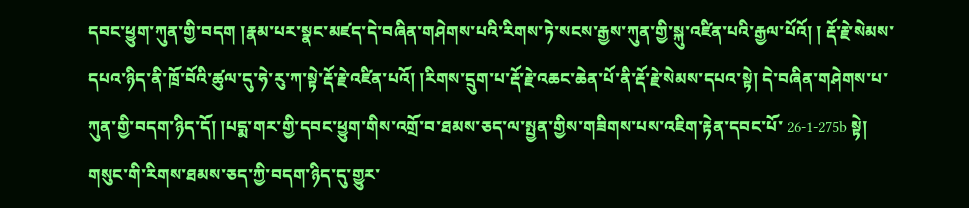དབང་ཕྱུག་ཀུན་གྱི་བདག །རྣམ་པར་སྣང་མཛད་དེ་བཞིན་གཤེགས་པའི་རིགས་ཏེ་སངས་རྒྱས་ཀུན་གྱི་སྐུ་འཛིན་པའི་རྒྱལ་པོའོ། ། རྡོ་རྗེ་སེམས་དཔའ་ཉིད་ནི་ཁྲོ་བོའི་ཚུལ་དུ་ཧེ་རུ་ཀ་སྟེ་རྡོ་རྗེ་འཛིན་པའོ། །རིགས་དྲུག་པ་རྡོ་རྗེ་འཆང་ཆེན་པོ་ནི་རྡོ་རྗེ་སེམས་དཔའ་སྟེ། དེ་བཞིན་གཤེགས་པ་ཀུན་གྱི་བདག་ཉིད་དོ། །པདྨ་གར་གྱི་དབང་ཕྱུག་གིས་འགྲོ་བ་ཐམས་ཅད་ལ་སྤྱན་གྱིས་གཟིགས་པས་འཇིག་རྟེན་དབང་པོ་ 26-1-275b སྟེ། གསུང་གི་རིགས་ཐམས་ཅད་ཀྱི་བདག་ཉིད་དུ་གྱུར་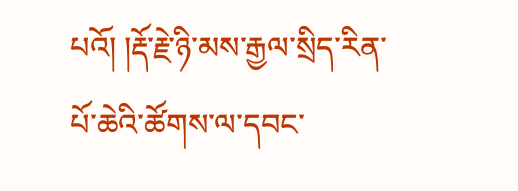པའོ། །རྡོ་རྗེ་ཉི་མས་རྒྱལ་སྲིད་རིན་པོ་ཆེའི་ཚོགས་ལ་དབང་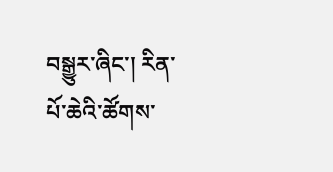བསྒྱུར་ཞིང་། རིན་པོ་ཆེའི་ཚོགས་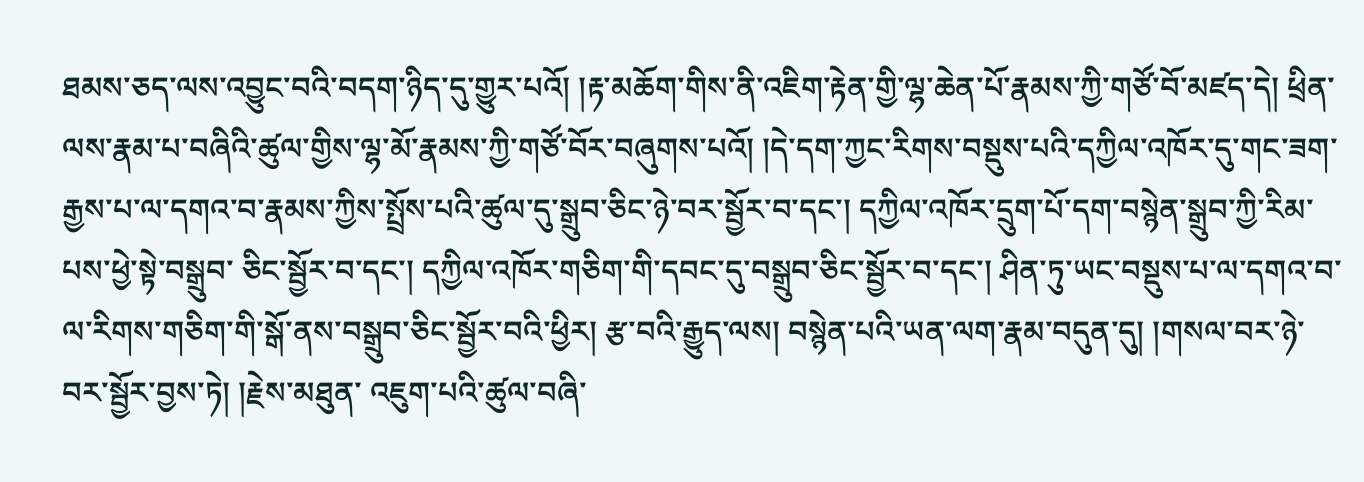ཐམས་ཅད་ལས་འབྱུང་བའི་བདག་ཉིད་དུ་གྱུར་པའོ། །རྟ་མཆོག་གིས་ནི་འཇིག་རྟེན་གྱི་ལྷ་ཆེན་པོ་རྣམས་ཀྱི་གཙོ་བོ་མཛད་དེ། ཕྲིན་ ལས་རྣམ་པ་བཞིའི་ཚུལ་གྱིས་ལྷ་མོ་རྣམས་ཀྱི་གཙོ་བོར་བཞུགས་པའོ། །དེ་དག་ཀྱང་རིགས་བསྡུས་པའི་དཀྱིལ་འཁོར་དུ་གང་ཟག་རྒྱས་པ་ལ་དགའ་བ་རྣམས་ཀྱིས་སྤྲོས་པའི་ཚུལ་དུ་སྒྲུབ་ཅིང་ཉེ་བར་སྦྱོར་བ་དང་། དཀྱིལ་འཁོར་དྲུག་པོ་དག་བསྙེན་སྒྲུབ་ཀྱི་རིམ་པས་ཕྱེ་སྟེ་བསྒྲུབ་ ཅིང་སྦྱོར་བ་དང་། དཀྱིལ་འཁོར་གཅིག་གི་དབང་དུ་བསྒྲུབ་ཅིང་སྦྱོར་བ་དང་། ཤིན་ཏུ་ཡང་བསྡུས་པ་ལ་དགའ་བ་ལ་རིགས་གཅིག་གི་སྒོ་ནས་བསྒྲུབ་ཅིང་སྦྱོར་བའི་ཕྱིར། རྩ་བའི་རྒྱུད་ལས། བསྙེན་པའི་ཡན་ལག་རྣམ་བདུན་དུ། །གསལ་བར་ཉེ་བར་སྦྱོར་བྱས་ཏེ། །རྗེས་མཐུན་ འཇུག་པའི་ཚུལ་བཞི་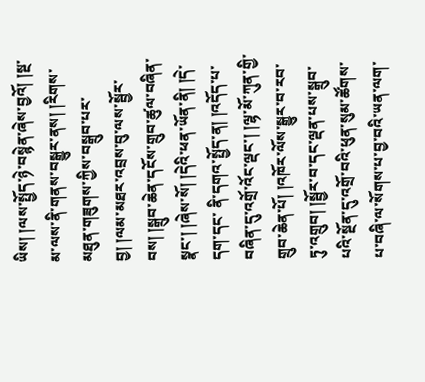ཡིས། །ལས་སྤྱོད་ཉེ་བསྙེན་ཞེས་བྱའོ། །སྔ་མ་ལས་ནི་གནས་བསྒྱུར་ནས། །རིགས་མཐུན་གཟུགས་ཀྱིས་བསྒྲུབ་པར་བྱ། །ལམ་མཐར་འབྲས་བུ་ལས་སྦྱོར་བས། །སྒྲུབ་ཆེན་དངོས་གྲུབ་ཚུལ་བཞིན་སྣང་། །ཞེས་སོ། །དེའི་ཕན་ཡོན་ནི། །དེ་དག་དང་ ནི་དགའ་སྤྱོད་ན། །འདོད་པ་བཞིན་དུ་འགྲོ་འོང་ལྡང་། །ལྷ་མོ་ཀུན་གྱི་གྲུབ་ཆེན་པོ། །འཁོར་ལོས་སྒྱུར་བ་རབ་ཏུ་འགྲུབ། །སྦྱོར་བ་དང་ལྡན་པས་སྒྲུབ་པའི་སྔོན་དུ་འགྲོ་བའི་ཕུན་སུམ་ཚོགས་པ་བཞི་ལ་སོགས་པ་བྱ་བའི་ཡན་ལག་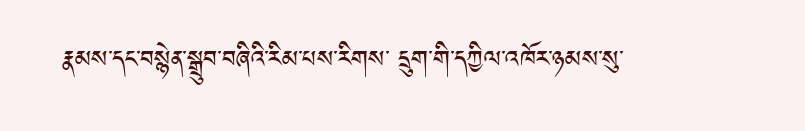རྣམས་དང་བསྙེན་སྒྲུབ་བཞིའི་རིམ་པས་རིགས་ དྲུག་གི་དཀྱིལ་འཁོར་ཉམས་སུ་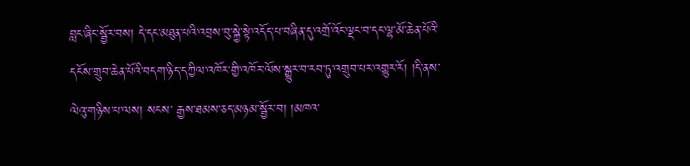བླང་ཞིང་སྦྱོར་བས། དེ་དང་མཐུན་པའི་འབྲས་བུ་སྐྱེ་སྟེ་འདོད་པ་བཞིན་དུ་འགྲོ་འོང་ལྡང་བ་དང་ལྷ་མོ་ཆེན་པོའི་དངོས་གྲུབ་ཆེན་པོའི་བདག་ཉིད་དཀྱིལ་འཁོར་གྱི་འཁོར་ལོས་སྒྱུར་བ་རབ་ཏུ་འགྲུབ་པར་འགྱུར་རོ། །དི་ནས་ལེའུ་གཉིས་པ་ལས། སངས་ རྒྱས་ཐམས་ཅད་མཉམ་སྦྱོར་བ། །མཁའ་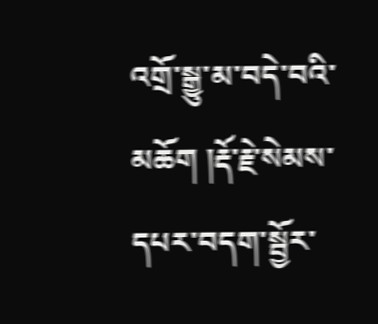འགྲོ་སྒྱུ་མ་བདེ་བའི་མཆོག །རྡོ་རྗེ་སེམས་དཔར་བདག་སྦྱོར་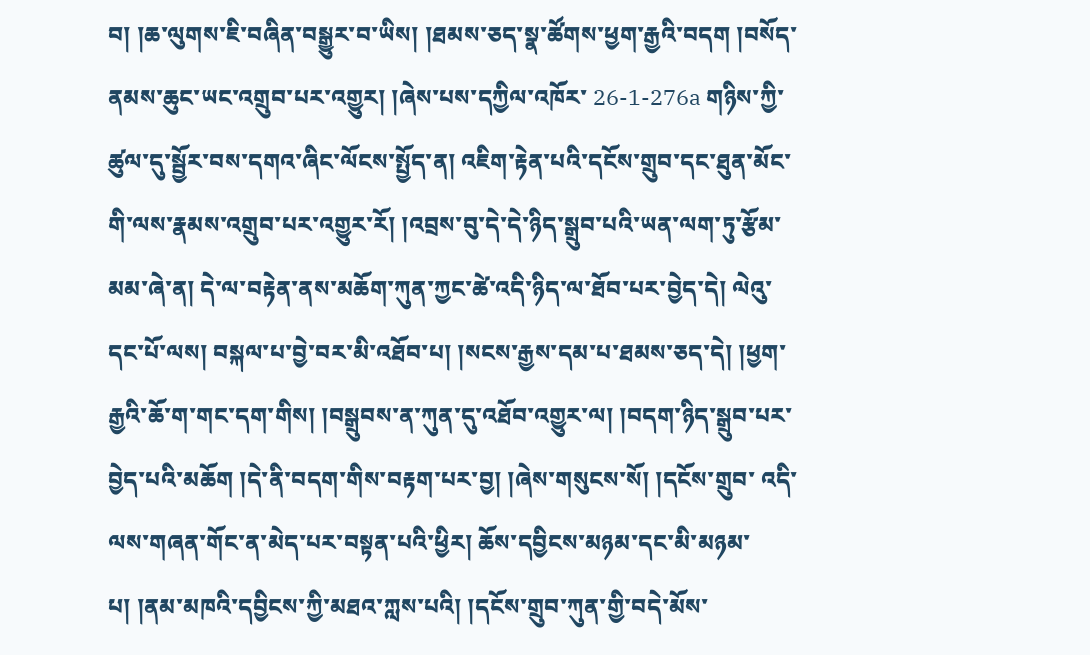བ། །ཆ་ལུགས་ཇི་བཞིན་བསྒྱུར་བ་ཡིས། །ཐམས་ཅད་སྣ་ཚོགས་ཕྱག་རྒྱའི་བདག །བསོད་ནམས་ཆུང་ཡང་འགྲུབ་པར་འགྱུར། །ཞེས་པས་དཀྱིལ་འཁོར་ 26-1-276a གཉིས་ཀྱི་ཚུལ་དུ་སྦྱོར་བས་དགའ་ཞིང་ལོངས་སྤྱོད་ན། འཇིག་རྟེན་པའི་དངོས་གྲུབ་དང་ཐུན་མོང་གི་ལས་རྣམས་འགྲུབ་པར་འགྱུར་རོ། །འབྲས་བུ་དེ་དེ་ཉིད་སྒྲུབ་པའི་ཡན་ལག་ཏུ་རྩོམ་མམ་ཞེ་ན། དེ་ལ་བརྟེན་ནས་མཆོག་ཀུན་ཀྱང་ཚེ་འདི་ཉིད་ལ་ཐོབ་པར་བྱེད་དེ། ལེའུ་ དང་པོ་ལས། བསྐལ་པ་བྱེ་བར་མི་འཐོབ་པ། །སངས་རྒྱས་དམ་པ་ཐམས་ཅད་དེ། །ཕྱག་རྒྱའི་ཆོ་ག་གང་དག་གིས། །བསྒྲུབས་ན་ཀུན་དུ་འཐོབ་འགྱུར་ལ། །བདག་ཉིད་སྒྲུབ་པར་བྱེད་པའི་མཆོག །དེ་ནི་བདག་གིས་བརྟག་པར་བྱ། །ཞེས་གསུངས་སོ། །དངོས་གྲུབ་ འདི་ལས་གཞན་གོང་ན་མེད་པར་བསྟན་པའི་ཕྱིར། ཆོས་དབྱིངས་མཉམ་དང་མི་མཉམ་པ། །ནམ་མཁའི་དབྱིངས་ཀྱི་མཐའ་ཀླས་པའི། །དངོས་གྲུབ་ཀུན་གྱི་བདེ་མོས་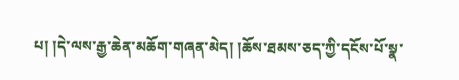པ། །དེ་ལས་རྒྱ་ཆེན་མཆོག་གཞན་མེད། །ཆོས་ཐམས་ཅད་ཀྱི་དངོས་པོ་སྣ་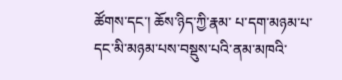ཚོགས་དང་། ཆོས་ཉིད་ཀྱི་རྣམ་ པ་དག་མཉམ་པ་དང་མི་མཉམ་པས་བསྡུས་པའི་ནམ་མཁའི་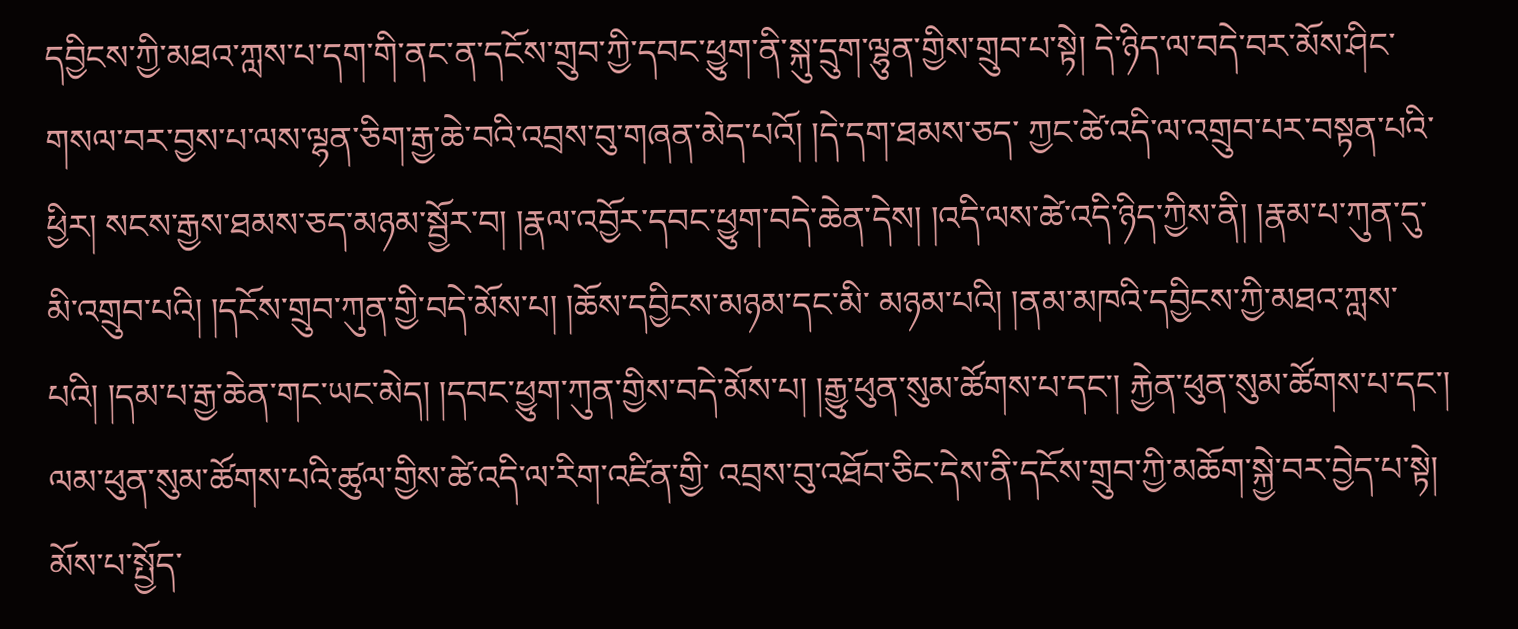དབྱིངས་ཀྱི་མཐའ་ཀླས་པ་དག་གི་ནང་ན་དངོས་གྲུབ་ཀྱི་དབང་ཕྱུག་ནི་སྐུ་དྲུག་ལྷུན་གྱིས་གྲུབ་པ་སྟེ། དེ་ཉིད་ལ་བདེ་བར་མོས་ཤིང་གསལ་བར་བྱས་པ་ལས་ལྷན་ཅིག་རྒྱ་ཆེ་བའི་འབྲས་བུ་གཞན་མེད་པའོ། །དེ་དག་ཐམས་ཅད་ ཀྱང་ཚེ་འདི་ལ་འགྲུབ་པར་བསྟན་པའི་ཕྱིར། སངས་རྒྱས་ཐམས་ཅད་མཉམ་སྦྱོར་བ། །རྣལ་འབྱོར་དབང་ཕྱུག་བདེ་ཆེན་དེས། །འདི་ལས་ཚེ་འདི་ཉིད་ཀྱིས་ནི། །རྣམ་པ་ཀུན་དུ་མི་འགྲུབ་པའི། །དངོས་གྲུབ་ཀུན་གྱི་བདེ་མོས་པ། །ཆོས་དབྱིངས་མཉམ་དང་མི་ མཉམ་པའི། །ནམ་མཁའི་དབྱིངས་ཀྱི་མཐའ་ཀླས་པའི། །དམ་པ་རྒྱ་ཆེན་གང་ཡང་མེད། །དབང་ཕྱུག་ཀུན་གྱིས་བདེ་མོས་པ། །རྒྱུ་ཕུན་སུམ་ཚོགས་པ་དང་། རྐྱེན་ཕུན་སུམ་ཚོགས་པ་དང་། ལམ་ཕུན་སུམ་ཚོགས་པའི་ཚུལ་གྱིས་ཚེ་འདི་ལ་རིག་འཛིན་གྱི་ འབྲས་བུ་འཐོབ་ཅིང་དེས་ནི་དངོས་གྲུབ་ཀྱི་མཆོག་སྐྱེ་བར་བྱེད་པ་སྟེ། མོས་པ་སྤྱོད་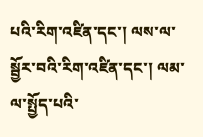པའི་རིག་འཛིན་དང་། ལས་ལ་སྦྱོར་བའི་རིག་འཛིན་དང་། ལམ་ལ་སྤྱོད་པའི་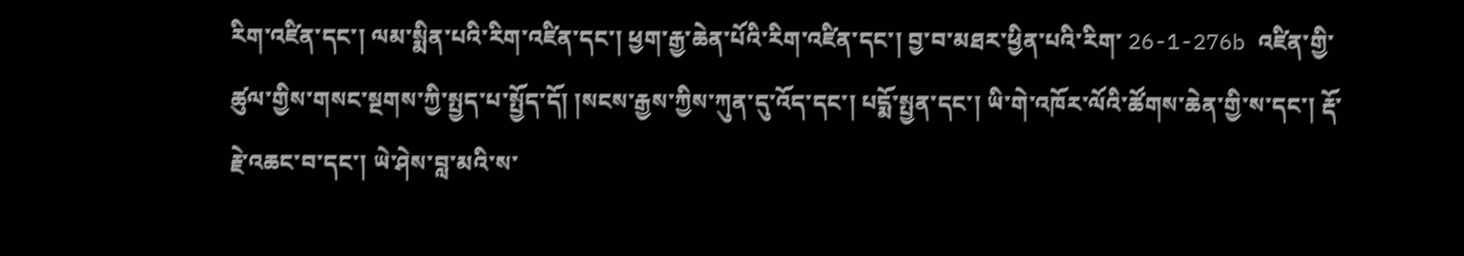རིག་འཛིན་དང་། ལམ་སྨིན་པའི་རིག་འཛིན་དང་། ཕྱག་རྒྱ་ཆེན་པོའི་རིག་འཛིན་དང་། བྱ་བ་མཐར་ཕྱིན་པའི་རིག་ 26-1-276b འཛིན་གྱི་ཚུལ་གྱིས་གསང་སྔགས་ཀྱི་སྤྱད་པ་སྤྱོད་དོ། །སངས་རྒྱས་ཀྱིས་ཀུན་དུ་འོད་དང་། པདྨོ་སྤྱན་དང་། ཡི་གེ་འཁོར་ལོའི་ཚོགས་ཆེན་གྱི་ས་དང་། རྡོ་རྗེ་འཆང་བ་དང་། ཡེ་ཤེས་བླ་མའི་ས་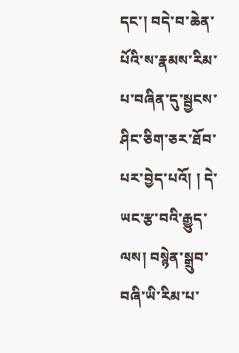དང་། བདེ་བ་ཆེན་པོའི་ས་རྣམས་རིམ་པ་བཞིན་དུ་སྦྱངས་ཤིང་ཅིག་ཅར་ཐོབ་པར་བྱེད་པའོ། ། དེ་ཡང་རྩ་བའི་རྒྱུད་ལས། བསྙེན་སྒྲུབ་བཞི་ཡི་རིམ་པ་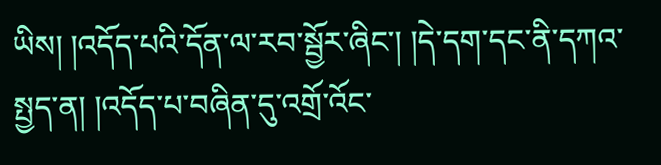ཡིས། །འདོད་པའི་དོན་ལ་རབ་སྦྱོར་ཞིང་། །དེ་དག་དང་ནི་དཀའ་སྤྱད་ན། །འདོད་པ་བཞིན་དུ་འགྲོ་འོང་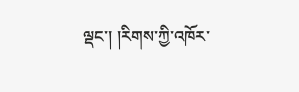ལྡང་། །རིགས་ཀྱི་འཁོར་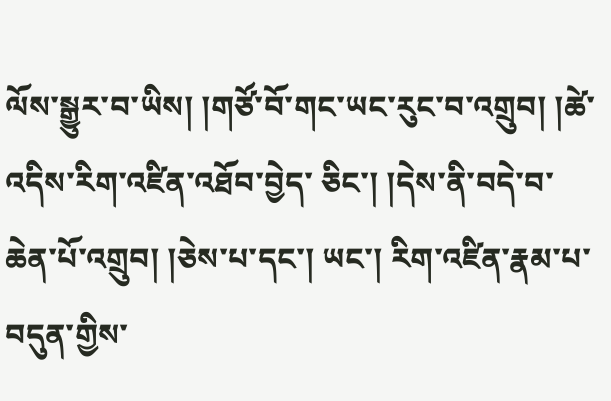ལོས་སྒྱུར་བ་ཡིས། །གཙོ་བོ་གང་ཡང་རུང་བ་འགྲུབ། །ཚེ་འདིས་རིག་འཛིན་འཐོབ་བྱེད་ ཅིང་། །དེས་ནི་བདེ་བ་ཆེན་པོ་འགྲུབ། །ཅེས་པ་དང་། ཡང་། རིག་འཛིན་རྣམ་པ་བདུན་གྱིས་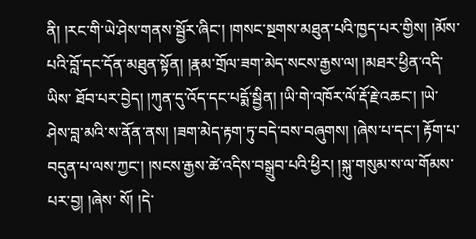ནི། །རང་གི་ཡེ་ཤེས་གནས་སྦྱོར་ཞིང་། །གསང་སྔགས་མཐུན་པའི་ཁྱད་པར་གྱིས། །མོས་པའི་བློ་དང་དོན་མཐུན་སྟོན། །རྣམ་གྲོལ་ཟག་མེད་སངས་རྒྱས་ལ། །མཐར་ཕྱིན་འདི་ཡིས་ ཐོབ་པར་བྱེད། །ཀུན་དུ་འོད་དང་པདྨོ་སྦྱིན། །ཡི་གེ་འཁོར་ལོ་རྡོ་རྗེ་འཆང་། །ཡེ་ཤེས་བླ་མའི་ས་ནོན་ནས། །ཟག་མེད་རྟག་ཏུ་བདེ་བས་བཞུགས། །ཞེས་པ་དང་། རྟོག་པ་བདུན་པ་ལས་ཀྱང་། །སངས་རྒྱས་ཚེ་འདིས་བསྒྲུབ་པའི་ཕྱིར། །སྐུ་གསུམ་ས་ལ་གོམས་པར་བྱ། །ཞེས་ སོ། །དེ་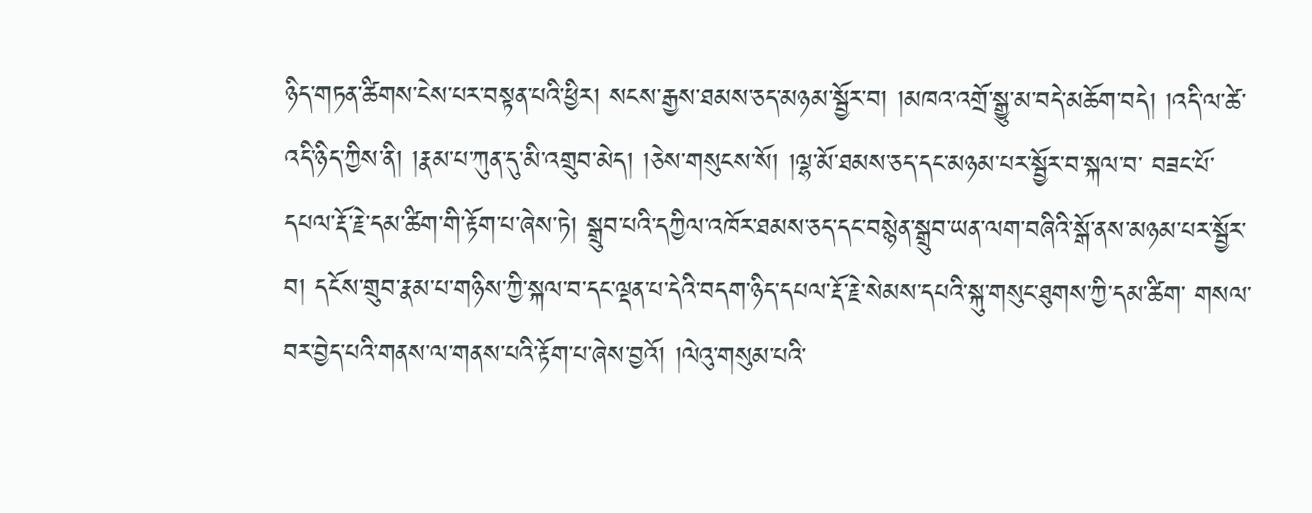ཉིད་གཏན་ཚིགས་ངེས་པར་བསྟན་པའི་ཕྱིར། སངས་རྒྱས་ཐམས་ཅད་མཉམ་སྦྱོར་བ། །མཁའ་འགྲོ་སྒྱུ་མ་བདེ་མཆོག་བདེ། །འདི་ལ་ཚེ་འདི་ཉིད་ཀྱིས་ནི། །རྣམ་པ་ཀུན་དུ་མི་འགྲུབ་མེད། །ཅེས་གསུངས་སོ། །ལྷ་མོ་ཐམས་ཅད་དང་མཉམ་པར་སྦྱོར་བ་སྐལ་བ་ བཟང་པོ་དཔལ་རྡོ་རྗེ་དམ་ཚིག་གི་རྟོག་པ་ཞེས་ཏེ། སྒྲུབ་པའི་དཀྱིལ་འཁོར་ཐམས་ཅད་དང་བསྙེན་སྒྲུབ་ཡན་ལག་བཞིའི་སྒོ་ནས་མཉམ་པར་སྦྱོར་བ། དངོས་གྲུབ་རྣམ་པ་གཉིས་ཀྱི་སྐལ་བ་དང་ལྡན་པ་དེའི་བདག་ཉིད་དཔལ་རྡོ་རྗེ་སེམས་དཔའི་སྐུ་གསུང་ཐུགས་ཀྱི་དམ་ཚིག་ གསལ་བར་བྱེད་པའི་གནས་ལ་གནས་པའི་རྟོག་པ་ཞེས་བྱའོ། །ལེའུ་གསུམ་པའི་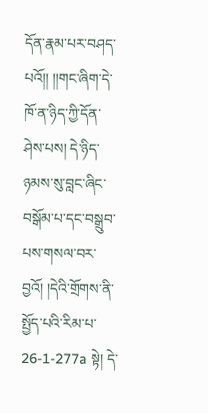དོན་རྣམ་པར་བཤད་པའོ།། །།གང་ཞིག་དེ་ཁོ་ན་ཉིད་ཀྱི་དོན་ཤེས་པས། དེ་ཉིད་ཉམས་སུ་བླང་ཞིང་བསྒོམ་པ་དང་བསྒྲུབ་པས་གསལ་བར་བྱའོ། །དེའི་གྲོགས་ནི་སྤྱོད་པའི་རིམ་པ་ 26-1-277a སྟེ། དེ་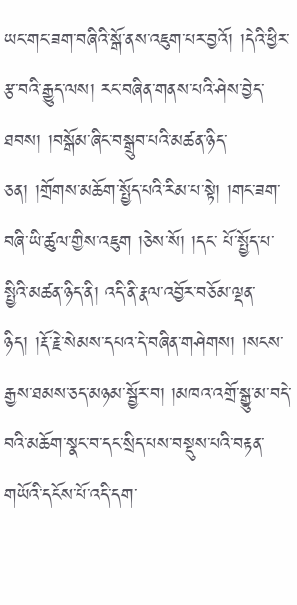ཡང་གང་ཟག་བཞིའི་སྒོ་ནས་འཇུག་པར་བྱའོ། །དེའི་ཕྱིར་རྩ་བའི་རྒྱུད་ལས། རང་བཞིན་གནས་པའི་ཤེས་བྱེད་ཐབས། །བསྒོམ་ཞིང་བསྒྲུབ་པའི་མཚན་ཉིད་ཅན། །གྲོགས་མཆོག་སྤྱོད་པའི་རིམ་པ་སྟེ། །གང་ཟག་བཞི་ཡི་ཚུལ་གྱིས་འཇུག །ཅེས་སོ། །དང་ པོ་སྤྱོད་པ་སྤྱིའི་མཚན་ཉིད་ནི། འདི་ནི་རྣལ་འབྱོར་བཅོམ་ལྡན་ཉིད། །རྡོ་རྗེ་སེམས་དཔའ་དེ་བཞིན་གཤེགས། །སངས་རྒྱས་ཐམས་ཅད་མཉམ་སྦྱོར་བ། །མཁའ་འགྲོ་སྒྱུ་མ་བདེ་བའི་མཆོག་སྣང་བ་དང་སྲིད་པས་བསྡུས་པའི་བརྟན་གཡོའི་དངོས་པོ་འདི་དག་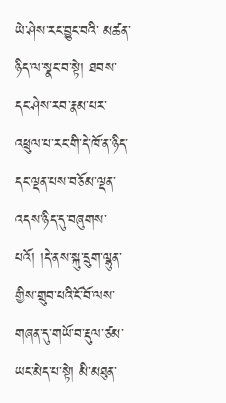ཡེ་ཤེས་རང་བྱུང་བའི་ མཚན་ཉིད་ལ་སྣང་བ་སྟེ། ཐབས་དང་ཤེས་རབ་རྣམ་པར་འཕྲུལ་པ་རང་གི་དེ་ཁོ་ན་ཉིད་དང་ལྡན་པས་བཅོམ་ལྡན་འདས་ཉིད་དུ་བཞུགས་པའོ། །དེ་ནས་སྐུ་དྲུག་ལྷུན་གྱིས་གྲུབ་པའི་ངོ་བོ་ལས་གཞན་དུ་གཡོ་བ་རྡུལ་ཙམ་ཡང་མེད་པ་སྟེ། མི་མཐུན་